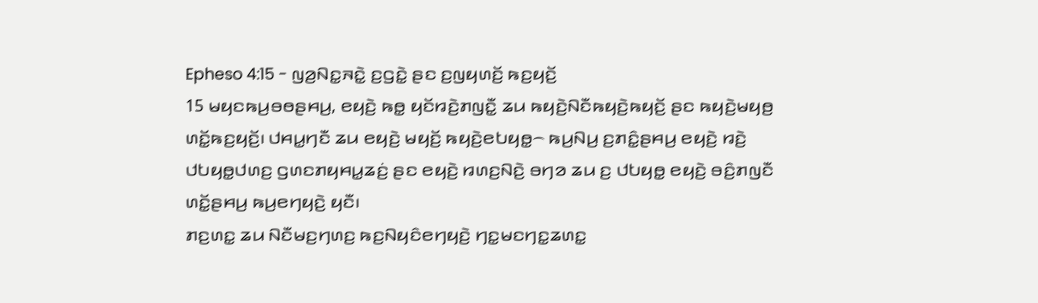Epheso 4:15 - ꤜꤤ꤬ꤡꤢ꤭ꤏꤢꤧ꤭ ꤢ꤬ꤞꤢꤧ꤭ ꤔꤢ ꤢ꤬ꤜꤟꤛꤢꤩ꤬ ꤒꤢ꤬ꤟꤢꤩ꤬
15 ꤗꤟꤢꤒꤣ꤬ꤋꤥꤔꤌꤣ꤬, ꤕꤟꤢꤧ꤬ ꤒꤥ꤭ ꤟꤢꤩꤙꤢꤧ꤬ꤊꤜꤢꤪ꤭ ꤘꤣ ꤒꤟꤢꤧ꤬ꤡꤢꤪꤒꤟꤢꤧ꤬ꤒꤟꤢꤩ꤬ ꤔꤢ ꤒꤟꤢꤧ꤬ꤗꤟꤥ꤬ ꤛꤢꤩ꤭ꤒꤢ꤬ꤟꤢꤩ꤬꤯ ꤓꤌꤣ꤭ꤚꤢꤪ ꤘꤣ ꤕꤟꤢꤧ꤬ ꤗꤟꤢꤩ꤬ ꤒꤟꤢꤧ꤬ꤕꤝꤟꤥ꤭꤮ ꤒꤣ꤬ꤡꤣ꤬ ꤢ꤬ꤊꤢꤨ꤭ꤔꤌꤣ꤬ ꤕꤟꤢꤧ꤬ ꤙꤢꤧ꤬ ꤓꤝꤟꤥ꤭ꤓꤛꤢ꤬ ꤞꤛꤢꤊꤟꤌꤣ꤭ꤘꤢꤦ꤬ ꤔꤢ ꤕꤟꤢꤧ꤬ ꤙꤛꤢ꤬ꤡꤢꤧ꤬ ꤋꤚꤤ ꤘꤣ ꤢ꤬ ꤓꤝꤟꤥ꤭ ꤕꤟꤢꤧ꤬ ꤋꤢꤨ꤬ꤊꤜꤢꤪ ꤛꤢꤩ꤭ꤔꤌꤣ꤬ ꤒꤣ꤬ꤕꤚꤟꤢꤧ꤬ ꤟꤢꤪ꤯
ꤊꤢ꤬ꤛꤢ꤭ ꤘꤣ ꤡꤢꤪꤗꤢ꤬ꤚꤛꤢ꤬ ꤒꤢ꤬ꤡꤟꤢꤨꤕꤚꤟꤢꤧ꤬ ꤚꤢ꤭ꤗꤢꤚꤢ꤭ꤘꤛꤢ꤭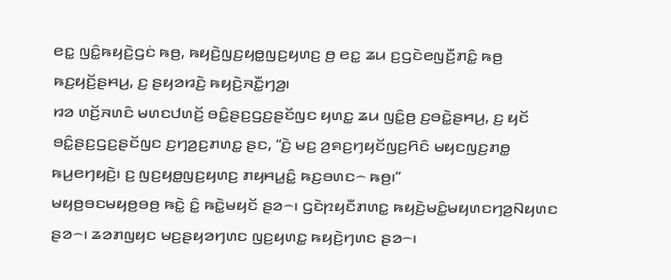ꤕꤢ꤭ ꤜꤢꤨ꤭ꤒꤟꤢꤧ꤬ꤞꤢꤦ ꤒꤥ꤬, ꤒꤟꤢꤧ꤬ꤜꤢ꤬ꤟꤥ꤭ꤜꤢ꤬ꤟꤛꤢ꤬ ꤥ꤬ ꤕꤢ꤭ ꤘꤣ ꤢ꤬ꤞꤢꤧꤕꤜꤢꤪ꤬ꤊꤢꤨ꤭ ꤒꤥ꤬ ꤒꤢ꤬ꤟꤢꤩ꤬ꤔꤌꤣ꤬, ꤢ꤬ ꤔꤟꤤꤙꤢꤧ꤬ ꤒꤟꤢꤧ꤬ꤏꤢꤪ꤭ꤚꤤ꤬꤯
ꤙꤤ ꤛꤢꤩ꤬ꤏꤛꤢꤨ ꤗꤛꤢꤓꤛꤢꤩ꤬ ꤋꤢꤨ꤭ꤔꤢ꤬ꤞꤢ꤬ꤔꤢꤩꤜꤢ ꤟꤛꤢ꤭ ꤘꤣ ꤜꤢꤨ꤭ꤥ꤬ ꤢ꤬ꤋꤢꤧ꤭ꤔꤌꤣ꤬, ꤢ꤬ ꤟꤢꤩ ꤋꤢꤨ꤭ꤔꤢ꤬ꤞꤢ꤬ꤔꤢꤩꤜꤢ ꤢ꤬ꤚꤤ꤬ꤢ꤬ꤊꤛꤢ꤭ ꤔꤢ, “ꤢꤧ꤬ ꤗꤢ꤬ ꤤ꤬ꤎꤢ꤬ꤚꤟꤢꤩꤜꤢ꤬ꤖꤢꤨ ꤗꤟꤢꤜꤢ꤬ꤊꤥ꤭ ꤒꤣ꤬ꤕꤚꤟꤢꤧ꤬꤯ ꤢ꤬ ꤜꤢ꤬ꤟꤥ꤭ꤜꤢ꤬ꤟꤛꤢ꤬ ꤊꤟꤌꤣ꤭ꤢꤨ꤭ ꤒꤢ꤬ꤋꤛꤢ꤮ ꤒꤥ꤬꤯”
ꤗꤟꤥ꤬ꤋꤢꤗꤟꤥ꤬ꤋꤥ꤬ ꤒꤢꤧ꤭ ꤢꤨ꤭ ꤒꤢꤧ꤭ꤗꤟꤢꤩ ꤔꤤ꤮꤯ ꤞꤢꤧꤐꤟꤢꤪꤊꤛꤢ꤭ ꤒꤟꤢꤧ꤬ꤗꤢꤨ꤭ꤗꤟꤛꤢꤚꤤ꤬ꤡꤟꤛꤢ ꤔꤤ꤮꤯ ꤘꤤꤊꤜꤟꤢ ꤗꤢ꤬ꤔꤟꤤꤚꤛꤢ ꤜꤢ꤬ꤟꤛꤢ꤭ ꤒꤟꤢꤧ꤬ꤚꤛꤢ ꤔꤤ꤮꤯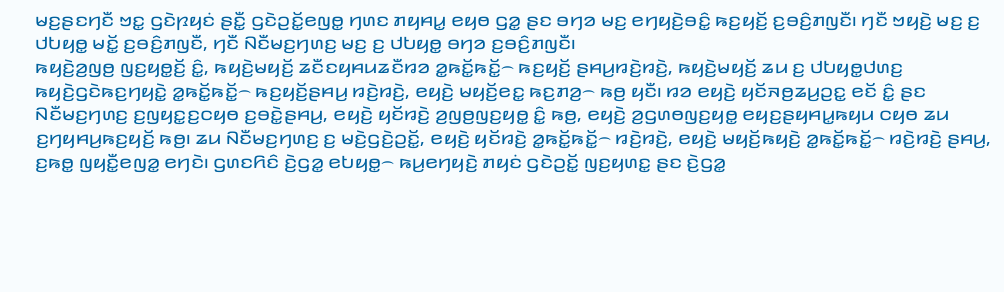ꤗꤢ꤬ꤔꤢꤚꤢꤪ ꤠꤢ꤭ ꤞꤢꤧꤐꤟꤢꤦ ꤔꤢꤪ꤭ ꤞꤢꤧꤑꤢꤩ꤭ꤕꤜꤥ꤭ ꤚꤛꤢ ꤊꤟꤌꤣ꤭ ꤕꤟꤥ ꤞꤤ꤭ ꤔꤢ ꤋꤚꤤ ꤗꤢ꤬ ꤕꤚꤟꤢꤧ꤬ꤋꤢꤨ꤭ ꤒꤢ꤬ꤟꤢꤩ꤬ ꤢ꤬ꤋꤢꤨ꤬ꤊꤜꤢꤪ꤯ ꤚꤢꤪ ꤠꤟꤢꤧ꤬ ꤗꤢ꤬ ꤢ꤬ ꤓꤝꤟꤥ꤭ ꤗꤢꤩ꤭ ꤢ꤬ꤋꤢꤨ꤬ꤊꤜꤢꤪ, ꤚꤢꤪ ꤡꤢꤪꤗꤢ꤬ꤚꤛꤢ꤬ ꤗꤢ꤬ ꤢ꤬ ꤓꤝꤟꤥ꤭ ꤋꤚꤤ ꤢ꤬ꤋꤢꤨ꤬ꤊꤜꤢꤪ꤯
ꤒꤟꤢꤧ꤬ꤤ꤬ꤜꤥ꤬ ꤜꤢ꤬ꤟꤥ꤭ꤢꤩ꤬ ꤢꤨ꤭, ꤒꤟꤢꤧ꤬ꤗꤟꤢꤩ꤬ ꤘꤢꤪꤢꤟꤌꤣꤘꤢꤪꤙꤤ ꤤ꤭ꤒꤢꤩ꤭ꤒꤢꤩ꤭꤮ ꤒꤢ꤬ꤟꤢꤩ꤬ ꤔꤌꤣ꤬ꤙꤢꤧ꤬ꤙꤢꤧ꤬, ꤒꤟꤢꤧ꤬ꤗꤟꤢꤩ꤬ ꤘꤣ ꤢ꤬ ꤓꤝꤟꤥ꤭ꤓꤛꤢ꤬ ꤒꤟꤢꤧ꤬ꤞꤢꤧꤒꤢ꤬ꤚꤟꤢꤧ꤭ ꤤ꤭ꤒꤢꤩ꤭ꤒꤢꤩ꤭꤮ ꤒꤢ꤬ꤟꤢꤩ꤬ꤔꤌꤣ꤬ ꤙꤢꤧ꤬ꤙꤢꤧ꤬, ꤕꤟꤢꤧ꤬ ꤗꤟꤢꤩ꤬ꤕꤢ꤭ ꤒꤢ꤬ꤊꤤ꤬꤮ ꤒꤥ꤬ ꤟꤢꤪ꤯ ꤙꤤ ꤕꤟꤢꤧ꤬ ꤟꤢꤩꤏꤥ꤬ꤘꤣ꤬ꤑꤢ꤭ ꤕꤢꤩ ꤢꤨ꤭ ꤔꤢ ꤡꤢꤪꤗꤢ꤬ꤚꤛꤢ꤬ ꤢ꤬ꤜꤟꤢ꤭ꤢ꤬ꤍꤟꤥ ꤢ꤬ꤋꤢꤧ꤭ꤔꤌꤣ꤬, ꤕꤟꤢꤧ꤬ ꤟꤢꤩꤙꤢꤧ꤬ ꤤ꤬ꤜꤥ꤬ꤜꤢ꤬ꤟꤥ꤭ ꤢꤨ꤭ ꤒꤥ꤬, ꤕꤟꤢꤧ꤬ ꤤ꤬ꤞꤛꤥꤜꤢ꤬ꤟꤥ꤭ ꤕꤟꤢ꤬ꤔꤟꤌꤣ꤭ꤒꤟꤣ ꤍꤟꤥ ꤘꤣ ꤢ꤬ꤚꤟꤌꤣ꤬ꤒꤢ꤬ꤟꤢꤩ꤬ ꤒꤥ꤬꤯ ꤘꤣ ꤡꤢꤪꤗꤢ꤬ꤚꤛꤢ꤬ ꤢ꤬ ꤗꤢꤧ꤬ꤞꤢꤧ꤬ꤑꤢꤩ꤭, ꤕꤟꤢꤧ꤬ ꤟꤢꤩꤙꤢꤧ꤬ ꤤ꤭ꤒꤢꤩ꤭ꤒꤢꤩ꤭꤮ ꤙꤢꤧ꤬ꤙꤢꤧ꤬, ꤕꤟꤢꤧ꤬ ꤗꤟꤢꤩ꤬ꤒꤟꤢꤧ꤬ ꤤ꤭ꤒꤢꤩ꤭ꤒꤢꤩ꤭꤮ ꤙꤢꤧ꤬ꤙꤢꤧ꤬ ꤔꤌꤣ꤬, ꤢ꤬ꤒꤥ꤭ ꤜꤟꤢꤪ꤭ꤕꤜꤤ꤭ ꤕꤚꤢꤧ꤯ ꤞꤛꤢꤖꤢꤨ ꤢꤧ꤬ꤞꤤ꤭ ꤕꤝꤟꤥ꤭꤮ ꤒꤣ꤬ꤕꤚꤟꤢꤧ꤬ ꤊꤟꤢꤦ ꤞꤢꤧꤑꤢꤩ꤭ ꤜꤢ꤬ꤟꤛꤢ꤭ ꤔꤢ ꤢꤧ꤬ꤞꤤ꤭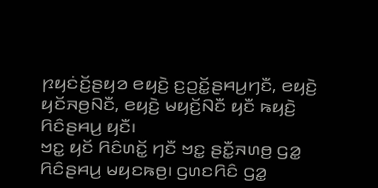ꤐꤟꤢꤦꤢꤩ꤬ꤔꤟꤤ ꤕꤟꤢꤧ꤬ ꤢ꤬ꤑꤢꤩ꤭ꤔꤌꤣ꤬ꤚꤢꤪ, ꤕꤟꤢꤧ꤬ ꤟꤢꤩꤏꤥ꤬ꤡꤢꤪ, ꤕꤟꤢꤧ꤬ ꤗꤟꤢꤩ꤬ꤡꤢꤪ ꤟꤢꤪ ꤒꤟꤢꤧ꤬ ꤖꤢꤨꤔꤌꤣ꤬ ꤟꤢꤪ꤯
ꤠꤢ꤭ ꤟꤢꤩ ꤖꤢꤨꤛꤢꤩ꤭ ꤚꤢꤪ ꤠꤢ꤭ ꤔꤢꤪ꤭ꤏꤛꤥ꤬ ꤞꤤ꤭ ꤖꤢꤨꤔꤌꤣ꤬ ꤗꤟꤢꤒꤥ꤬꤯ ꤞꤛꤢꤖꤢꤨ ꤞꤤ꤭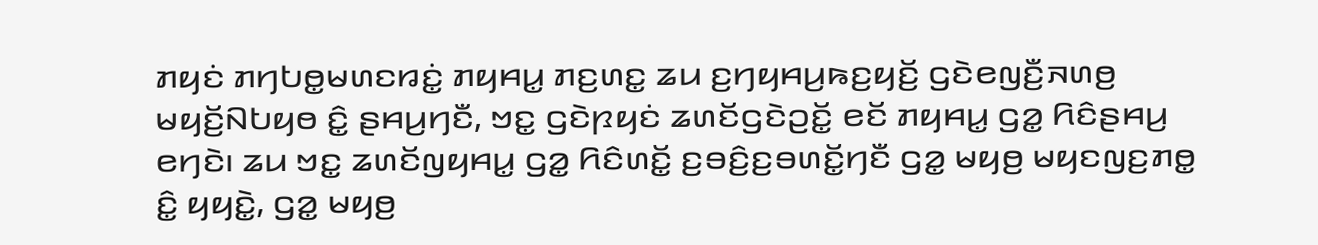ꤊꤟꤢꤦ ꤊꤚꤝꤥ꤭ꤗꤛꤢꤙꤢꤦ꤭ ꤊꤟꤌꤣ꤭ ꤊꤢ꤬ꤛꤢ꤭ ꤘꤣ ꤢ꤬ꤚꤟꤌꤣ꤬ꤒꤢ꤬ꤟꤢꤩ꤬ ꤞꤢꤧꤕꤜꤢꤪ꤬ꤏꤛꤥ꤬ ꤗꤟꤢꤩ꤬ꤡꤝꤟꤥ ꤢꤨ꤭ ꤔꤌꤣ꤬ꤚꤢꤪ, ꤠꤢ꤭ ꤞꤢꤧꤐꤟꤢꤦ ꤘꤛꤢꤩꤞꤢꤧꤑꤢꤩ꤭ ꤕꤢꤩ ꤊꤟꤌꤣ꤭ ꤞꤤ꤭ ꤖꤢꤨꤔꤌꤣ꤬ ꤕꤚꤢꤧ꤯ ꤘꤣ ꤠꤢ꤭ ꤘꤛꤢꤩꤜꤟꤌꤣ꤭ ꤞꤤ꤭ ꤖꤢꤨꤛꤢꤩ꤭ ꤢ꤬ꤋꤢꤨ꤬ꤢ꤬ꤋꤛꤢꤩ꤭ꤚꤢꤪ ꤞꤤ꤭ ꤗꤟꤥ꤬ ꤗꤟꤢꤜꤢ꤬ꤊꤥ꤭ ꤢꤨ꤭ ꤟꤟꤢꤧ꤭, ꤞꤤ꤭ ꤗꤟꤥ꤬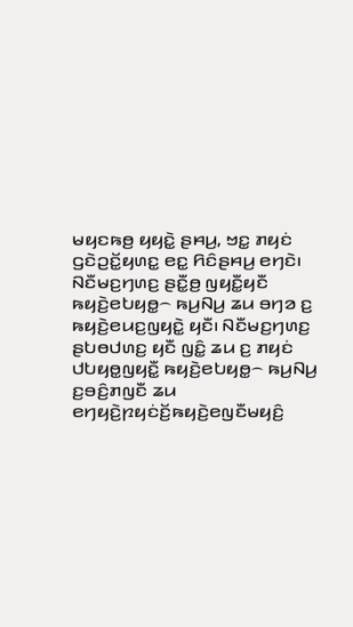ꤗꤟꤢꤒꤥ꤬ ꤟꤟꤢꤧ꤭ ꤔꤌꤣ꤬, ꤠꤢ꤭ ꤊꤟꤢꤦ ꤞꤢꤧꤑꤢꤩ꤭ꤟꤛꤢ꤭ ꤕꤢ꤭ ꤖꤢꤨꤔꤌꤣ꤬ ꤕꤚꤢꤧ꤯
ꤡꤢꤪꤗꤢ꤬ꤚꤛꤢ꤬ ꤔꤢꤪ꤭ꤥ꤬ ꤜꤟꤢꤪ꤭ꤟꤢꤪ ꤒꤟꤢꤧ꤬ꤕꤝꤟꤥ꤭꤮ ꤒꤣ꤬ꤡꤣ꤬ ꤘꤣ ꤋꤚꤤ ꤢ꤬ ꤒꤟꤢꤧ꤬ꤕꤣꤢ꤬ꤜꤟꤢꤧ꤭ ꤟꤢꤪ꤯ ꤡꤢꤪꤗꤢ꤬ꤚꤛꤢ꤬ ꤔꤝꤥꤓꤛꤢ꤬ ꤟꤢꤪ ꤜꤢꤨ꤭ ꤘꤣ ꤢ꤬ ꤊꤟꤢꤦ ꤓꤝꤟꤥ꤭ꤜꤟꤢꤪ꤭ ꤒꤟꤢꤧ꤬ꤕꤝꤟꤥ꤭꤮ ꤒꤣ꤬ꤡꤣ꤬ ꤢ꤬ꤋꤢꤨ꤬ꤊꤜꤢꤪ ꤘꤣ ꤕꤚꤟꤢꤧ꤬ꤐꤟꤢꤦꤢꤩ꤬ꤒꤟꤢꤧ꤬ꤕꤜꤢꤪꤗꤟꤢꤨ꤬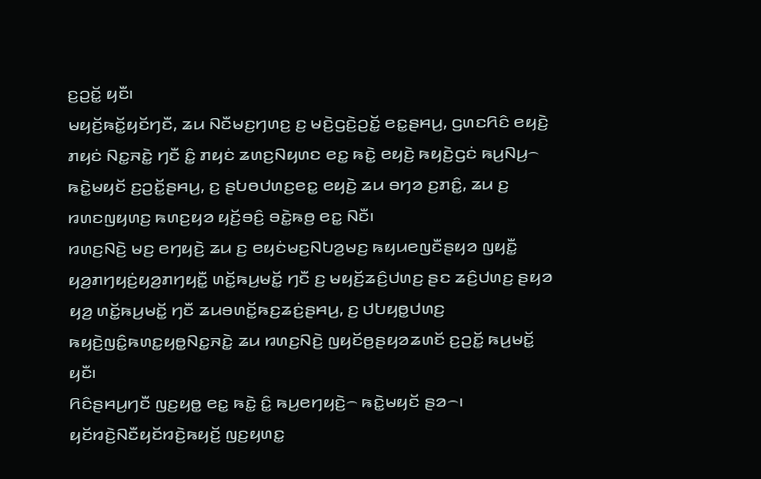ꤢ꤬ꤑꤢꤩ꤭ ꤟꤢꤪ꤯
ꤗꤟꤢꤩ꤬ꤒꤢꤩ꤭ꤟꤢꤩꤚꤢꤪ, ꤘꤣ ꤡꤢꤪꤗꤢ꤬ꤚꤛꤢ꤬ ꤢ꤬ ꤗꤢꤧ꤬ꤞꤢꤧ꤬ꤑꤢꤩ꤭ ꤕꤢ꤭ꤔꤌꤣ꤬, ꤞꤛꤢꤖꤢꤨ ꤕꤟꤢꤧ꤬ ꤊꤟꤢꤦ ꤡꤢ꤭ꤏꤢꤧ꤭ ꤚꤢꤪ ꤢꤨ꤭ ꤊꤟꤢꤦ ꤘꤛꤢ꤬ꤡꤟꤛꤢ ꤕꤢ꤭ ꤒꤢꤧ꤭ ꤕꤟꤢꤧ꤬ ꤒꤟꤢꤧ꤬ꤞꤢꤦ ꤒꤣ꤬ꤡꤣ꤬꤮ ꤒꤢꤧ꤭ꤗꤟꤢꤩ ꤢ꤬ꤑꤢꤩ꤭ꤔꤌꤣ꤬, ꤢ꤬ ꤔꤝꤥꤓꤛꤢ꤬ꤕꤢ꤭ ꤕꤟꤢꤧ꤬ ꤘꤣ ꤋꤚꤤ ꤢ꤬ꤊꤢꤨ꤭, ꤘꤣ ꤢ꤬ ꤙꤛꤢꤜꤟꤛꤢ꤬ ꤒꤛꤢ꤬ꤟꤤ ꤟꤢꤩ꤬ꤋꤢꤨ꤬ ꤋꤢꤧ꤭ꤒꤥ꤬ ꤕꤢ꤭ ꤡꤢꤪ꤯
ꤙꤛꤢ꤬ꤡꤢꤧ꤬ ꤗꤢ꤬ ꤕꤚꤟꤢꤧ꤬ ꤘꤣ ꤢ꤬ ꤕꤟꤢꤦꤗꤢ꤬ꤡꤝꤤ꤬ꤗꤢ꤬ ꤒꤟꤣꤕꤜꤢꤪꤔꤟꤤ ꤜꤟꤢꤪ꤭ ꤟꤤ꤬ꤊꤚꤟꤢꤦ꤬ꤟꤤ꤬ꤊꤚꤟꤢꤪ꤭ ꤛꤢꤩ꤭ꤒꤣ꤬ꤗꤢꤩ꤭ ꤚꤢꤪ ꤢ꤬ ꤗꤟꤢꤩ꤬ꤘꤢꤨ꤬ꤓꤛꤢ꤬ ꤔꤢ ꤘꤢꤨ꤬ꤓꤛꤢ꤬ ꤔꤟꤤ ꤟꤤ꤬ ꤛꤢꤩ꤭ꤒꤣ꤬ꤗꤢꤩ꤭ ꤚꤢꤪ ꤘꤣꤋꤛꤢꤩ꤭ꤒꤢ꤬ꤘꤢꤦ꤬ꤔꤌꤣ꤬, ꤢ꤬ ꤓꤝꤟꤥ꤭ꤓꤛꤢ꤬ ꤒꤟꤢꤧ꤬ꤜꤢꤨ꤭ꤒꤛꤢ꤭ꤟꤥ꤭ꤡꤢ꤭ꤏꤢꤧ꤭ ꤘꤣ ꤙꤛꤢ꤬ꤡꤢꤧ꤬ ꤜꤟꤢꤩꤥ꤬ꤔꤟꤤꤘꤛꤢꤩ ꤢ꤬ꤑꤢꤩ꤭ ꤒꤣ꤬ꤗꤢꤩ꤭ ꤟꤢꤪ꤯
ꤖꤢꤨꤔꤌꤣ꤬ꤚꤢꤪ ꤜꤢ꤬ꤟꤥ꤭ ꤕꤢ꤭ ꤒꤢꤧ꤭ ꤢꤨ꤭ ꤒꤣ꤬ꤕꤚꤟꤢꤧ꤬꤮ ꤒꤢꤧ꤭ꤗꤟꤢꤩ ꤔꤤ꤮꤯ ꤟꤢꤩꤙꤢꤧ꤬ꤡꤢꤪꤟꤢꤩꤙꤢꤧ꤬ꤒꤟꤢꤩ꤬ ꤜꤢ꤬ꤟꤛꤢ꤭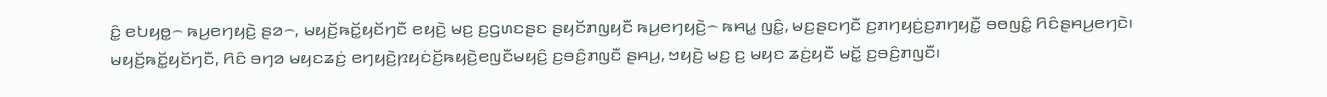ꤢꤨ꤭ ꤕꤝꤟꤥ꤭꤮ ꤒꤣ꤬ꤕꤚꤟꤢꤧ꤬ ꤔꤤ꤮, ꤗꤟꤢꤩ꤬ꤒꤢꤩ꤭ꤟꤢꤩꤚꤢꤪ ꤕꤟꤢꤧ꤬ ꤗꤢ꤬ ꤢ꤬ꤞꤛꤢꤔꤢ ꤔꤟꤢꤩꤊꤜꤟꤢꤪ ꤒꤣ꤬ꤕꤚꤟꤢꤧ꤬꤮ ꤒꤌꤣ꤭ ꤜꤢꤨ꤭, ꤗꤢ꤬ꤔꤢꤚꤢꤪ ꤢ꤬ꤊꤚꤟꤢꤦ꤬ꤢ꤬ꤊꤚꤟꤢꤪ꤭ ꤋꤥꤜꤢꤨ꤭ ꤖꤢꤨꤔꤌꤣ꤬ꤕꤚꤢꤧ꤯
ꤗꤟꤢꤩ꤬ꤒꤢꤩ꤭ꤟꤢꤩꤚꤢꤪ, ꤖꤢꤨ ꤋꤚꤤ ꤗꤟꤢꤘꤢꤦ꤬ ꤕꤚꤟꤢꤧ꤬ꤐꤟꤢꤦꤢꤩ꤬ꤒꤟꤢꤧ꤬ꤕꤜꤢꤪꤗꤟꤢꤨ꤬ ꤢ꤬ꤋꤢꤨ꤬ꤊꤜꤢꤪ ꤔꤌꤣ꤬, ꤠꤟꤢꤧ꤬ ꤗꤢ꤬ ꤢ꤬ ꤗꤟꤢ ꤘꤢꤦ꤬ꤟꤢꤪ ꤗꤢꤩ꤭ ꤢ꤬ꤋꤢꤨ꤬ꤊꤜꤢꤪ꤯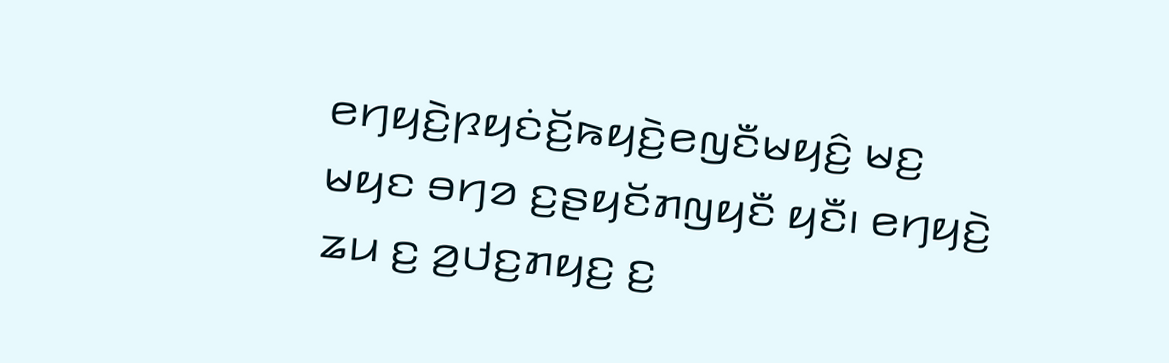ꤕꤚꤟꤢꤧ꤬ꤐꤟꤢꤦꤢꤩ꤬ꤒꤟꤢꤧ꤬ꤕꤜꤢꤪꤗꤟꤢꤨ꤬ ꤗꤢ꤬ ꤗꤟꤢ ꤋꤚꤤ ꤢ꤬ꤔꤟꤢꤩꤊꤜꤟꤢꤪ ꤟꤢꤪ꤯ ꤕꤚꤟꤢꤧ꤬ ꤘꤣ ꤢ꤬ ꤤ꤬ꤓꤢ꤬ꤊꤟꤢ꤬ ꤢ꤬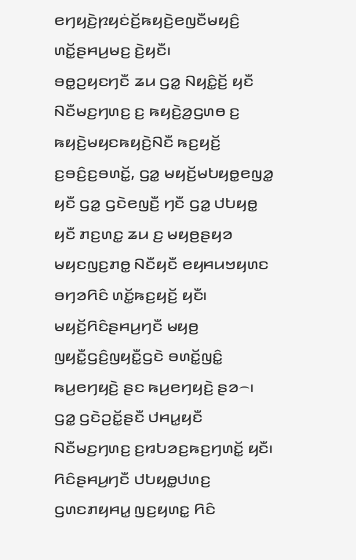ꤕꤚꤟꤢꤧ꤬ꤐꤟꤢꤦꤢꤩ꤬ꤒꤟꤢꤧ꤬ꤕꤜꤢꤪꤗꤟꤢꤨ꤬ ꤛꤢꤩ꤭ꤔꤌꤣ꤬ꤗꤢ꤬ ꤢꤧ꤬ꤟꤢꤪ꤯
ꤋꤥ꤭ꤑꤟꤢꤚꤢꤪ ꤘꤣ ꤞꤤ꤭ ꤡꤟꤢꤨ꤭ꤢꤩ꤬ ꤟꤢꤪ ꤡꤢꤪꤗꤢ꤬ꤚꤛꤢ꤬ ꤢ꤬ ꤒꤟꤢꤧ꤬ꤤ꤬ꤞꤛꤥ ꤢ꤬ ꤒꤟꤢꤧ꤬ꤗꤟꤢꤒꤟꤢꤧ꤬ꤡꤢꤪ ꤒꤢ꤬ꤟꤢꤩ꤬ ꤢ꤬ꤋꤢꤨ꤬ꤢ꤬ꤋꤛꤢꤩ꤭, ꤞꤤ꤭ ꤗꤟꤢꤩ꤬ꤗꤝꤟꤥ꤭ꤕꤜꤤ꤭ ꤟꤢꤪ ꤞꤤ꤭ ꤞꤢꤧꤕꤜꤢꤪ꤬ ꤚꤢꤪ ꤞꤤ꤭ ꤓꤝꤟꤥ꤭ ꤟꤢꤪ ꤊꤢ꤬ꤛꤢ꤭ ꤘꤣ ꤢ꤬ ꤗꤟꤥ꤬ꤔꤟꤤ ꤗꤟꤢꤜꤢ꤬ꤊꤥ꤭ ꤡꤢꤪꤟꤢꤪ ꤕꤟꤌꤣꤠꤟꤛꤢ ꤋꤚꤤꤖꤢꤨ ꤛꤢꤩ꤭ꤒꤢ꤬ꤟꤢꤩ꤬ ꤟꤢꤪ꤯ ꤗꤟꤢꤩ꤬ꤖꤢꤨꤔꤌꤣ꤬ꤚꤢꤪ ꤗꤟꤥ꤬ ꤜꤟꤢꤪ꤭ꤞꤢꤨ꤬ꤜꤟꤢꤪ꤭ꤞꤢꤧ ꤋꤛꤢꤩ꤭ꤜꤢꤨ꤭ ꤒꤣ꤬ꤕꤚꤟꤢꤧ꤬ ꤔꤢ ꤒꤣ꤬ꤕꤚꤟꤢꤧ꤬ ꤔꤤ꤮꤯
ꤞꤤ꤭ ꤞꤢꤧꤑꤢꤩ꤭ꤔꤢꤪ ꤓꤌꤣ꤭ꤟꤢꤪ ꤡꤢꤪꤗꤢ꤬ꤚꤛꤢ꤬ ꤢ꤬ꤙꤝꤤꤢ꤬ꤒꤢ꤬ꤚꤛꤢꤩ꤭ ꤟꤢꤪ꤯ ꤖꤢꤨꤔꤌꤣ꤬ꤚꤢꤪ ꤓꤝꤟꤥ꤭ꤓꤛꤢ꤬ ꤞꤛꤢꤊꤟꤌꤣ꤭ ꤜꤢ꤬ꤟꤛꤢ꤭ ꤖꤢꤨ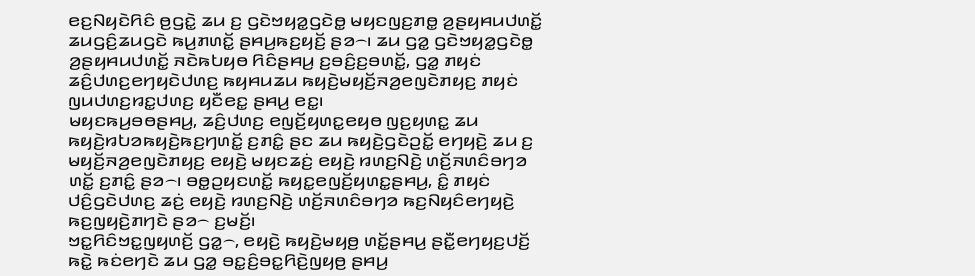ꤕꤢ꤬ꤡꤟꤢꤧꤖꤢꤨ ꤥ꤬ꤞꤢꤧ꤭ ꤘꤣ ꤢ꤬ ꤞꤢꤧꤠꤟꤤ꤭ꤞꤢꤧꤥ꤭ ꤗꤟꤢꤜꤢ꤬ꤊꤥ꤭ ꤤ꤬ꤔꤟꤌꤣꤓꤛꤢꤩ꤭ ꤘꤣꤞꤢꤨ꤬ꤘꤣꤞꤢꤧ ꤒꤣ꤬ꤊꤛꤢꤩ꤭ ꤔꤌꤣ꤬ꤒꤢ꤬ꤟꤢꤩ꤬ ꤔꤤ꤮꤯ ꤘꤣ ꤞꤤ꤭ ꤞꤢꤧꤠꤟꤤ꤭ꤞꤢꤧꤥ꤭ ꤤ꤬ꤔꤟꤌꤣꤓꤛꤢꤩ꤭ ꤏꤢꤧꤒꤝꤟꤥ ꤖꤢꤨꤔꤌꤣ꤬ ꤢ꤬ꤋꤢꤨ꤬ꤢ꤬ꤋꤛꤢꤩ꤭, ꤞꤤ꤭ ꤊꤟꤢꤦ ꤘꤢꤨ꤬ꤓꤛꤢ꤬ꤕꤚꤟꤢꤧꤓꤛꤢ꤬ ꤒꤟꤌꤣꤘꤣ ꤒꤟꤢꤧ꤬ꤗꤟꤢꤩ꤬ꤏꤤ꤬ꤕꤜꤢꤧꤊꤟꤢ꤬ ꤊꤟꤢꤦ ꤜꤣꤓꤛꤢ꤬ꤙꤢ꤭ꤓꤛꤢ꤬ ꤟꤢꤪꤕꤢ꤭ ꤔꤌꤣ꤬ ꤕꤢ꤭꤯
ꤗꤟꤢꤒꤣ꤬ꤋꤥꤔꤌꤣ꤬, ꤘꤢꤨ꤬ꤓꤛꤢ꤬ ꤕꤜꤢꤩ꤬ꤟꤛꤢ꤭ꤕꤟꤥ ꤜꤢ꤬ꤟꤛꤢ꤭ ꤘꤣ ꤒꤟꤢꤧ꤬ꤙꤝꤤꤒꤟꤢꤧ꤬ꤒꤢ꤬ꤚꤛꤢꤩ꤭ ꤢ꤬ꤊꤢꤨ꤭ ꤔꤢ ꤘꤣ ꤒꤟꤢꤧ꤬ꤞꤢꤧꤑꤢꤩ꤭ ꤕꤚꤟꤢꤧ꤬ ꤘꤣ ꤢ꤬ ꤗꤟꤢꤩ꤬ꤏꤤ꤬ꤕꤜꤢꤧꤊꤟꤢ꤬ ꤕꤟꤢꤧ꤬ ꤗꤟꤢꤘꤢꤦ꤬ ꤕꤟꤢꤧ꤬ ꤙꤛꤢ꤬ꤡꤢꤧ꤬ ꤛꤢꤩ꤬ꤏꤛꤢꤨꤋꤚꤤ ꤛꤢꤩ꤭ ꤢ꤬ꤊꤢꤨ꤭ ꤔꤤ꤮꤯ ꤋꤥ꤭ꤑꤟꤢꤛꤢꤩ꤭ ꤒꤟꤢ꤭ꤕꤜꤢꤩ꤬ꤟꤛꤢ꤭ꤔꤌꤣ꤬, ꤢꤨ꤭ ꤊꤟꤢꤦ ꤓꤢꤨ꤬ꤞꤢꤧꤓꤛꤢ꤬ ꤘꤢꤦ꤬ ꤕꤟꤢꤧ꤬ ꤙꤛꤢ꤬ꤡꤢꤧ꤬ ꤛꤢꤩ꤬ꤏꤛꤢꤨꤋꤚꤤ ꤒꤢ꤬ꤡꤟꤢꤨꤕꤚꤟꤢꤧ꤬ ꤒꤢ꤬ꤜꤟꤢꤧ꤬ꤊꤚꤢꤧ ꤔꤤ꤮ ꤢ꤬ꤗꤢꤩ꤬꤯
ꤠꤢ꤭ꤖꤢꤨꤠꤢ꤭ꤜꤟꤛꤢꤩ꤬ ꤞꤤ꤭꤮, ꤕꤟꤢꤧ꤬ ꤒꤟꤢꤧ꤬ꤗꤟꤥ꤬ ꤛꤢꤩ꤭ꤔꤌꤣ꤬ ꤔꤢꤪ꤭ꤕꤚꤟꤢ꤬ꤓꤢꤩ꤬ ꤒꤢꤧ꤭ ꤒꤢꤦꤕꤚꤢꤧ ꤘꤣ ꤞꤤ꤭ ꤋꤢ꤭ꤢꤨ꤬ꤋꤢ꤭ꤖꤢꤧ꤬ꤜꤟꤥ꤬ ꤔꤌꤣ꤬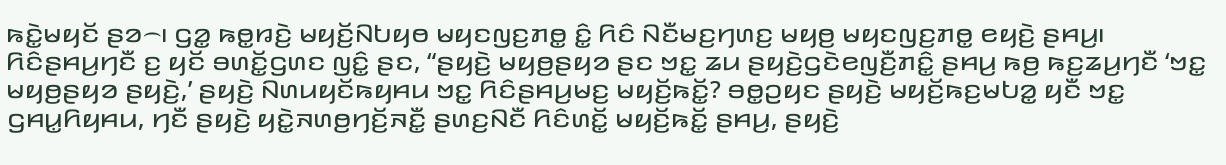ꤒꤢꤧ꤭ꤗꤟꤢꤩ ꤔꤤ꤮꤯ ꤞꤤ꤭ ꤒꤥ꤭ꤙꤢꤧ꤬ ꤗꤟꤢꤩ꤬ꤡꤝꤟꤥ ꤗꤟꤢꤜꤢ꤬ꤊꤥ꤭ ꤢꤨ꤭ ꤖꤢꤨ ꤡꤢꤪꤗꤢ꤬ꤚꤛꤢ꤬ ꤗꤟꤥ꤬ ꤗꤟꤢꤜꤢ꤬ꤊꤥ꤭ ꤕꤟꤢꤧ꤬ ꤔꤌꤣ꤬꤯
ꤖꤢꤨꤔꤌꤣ꤬ꤚꤢꤪ ꤢ꤬ ꤟꤢꤩ ꤋꤛꤢꤩ꤭ꤞꤛꤢ ꤜꤢꤨ꤭ ꤔꤢ, “ꤔꤟꤢꤧ꤬ ꤗꤟꤥ꤬ꤔꤟꤤ ꤔꤢ ꤠꤢ꤭ ꤘꤣ ꤔꤟꤢꤧ꤬ꤞꤢꤧꤕꤜꤢꤪ꤬ꤊꤢꤨ꤭ ꤔꤌꤣ꤬ ꤒꤥ꤬ ꤒꤢ꤬ꤘꤣ꤬ꤚꤢꤪ ‘ꤠꤢ꤭ ꤗꤟꤥ꤬ꤔꤟꤤ ꤔꤟꤢꤧ꤬,’ ꤔꤟꤢꤧ꤬ ꤡꤛꤣꤟꤢꤩꤒꤟꤌꤣ ꤠꤢ꤭ ꤖꤢꤨꤔꤌꤣ꤬ꤗꤢ꤬ ꤗꤟꤢꤩ꤬ꤒꤢꤩ꤭? ꤋꤥ꤭ꤑꤟꤢ ꤔꤟꤢꤧ꤬ ꤗꤟꤢꤩ꤬ꤒꤢ꤬ꤗꤝꤤ꤭ ꤟꤢꤪ ꤠꤢ꤭ ꤞꤌꤣ꤭ꤖꤟꤌꤣ, ꤚꤢꤪ ꤔꤟꤢꤧ꤬ ꤟꤢꤧ꤭ꤏꤛꤥ꤬ꤚꤢꤩ꤬ꤏꤢꤪ꤭ ꤔꤛꤢ꤬ꤡꤢꤪ ꤖꤢꤨꤛꤢꤩ꤭ ꤗꤟꤢꤩ꤬ꤒꤢꤩ꤭ ꤔꤌꤣ꤬, ꤔꤟꤢꤧ꤬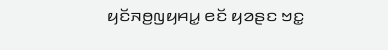ꤟꤢꤩꤏꤥ꤬ꤜꤟꤌꤣ꤭ ꤕꤢꤩ ꤟꤤꤔꤢ ꤠꤢ꤭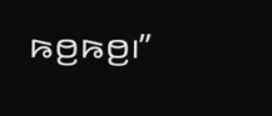ꤒꤥ꤬ꤒꤥ꤬꤯”